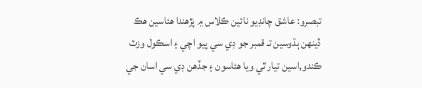تبصرو: عاشق چانڊيو نائين ڪلاس ۾ پڙھندا ھئاسين ھڪ ڏينھن ٻڌوسين تـ قمبر جو ڊي سي پيو اچي ۽ اسڪول وزٽ ڪندو,اسين تيار ٿي ويا ھئاسون ۽ جڏھن ڊي سي اسان جي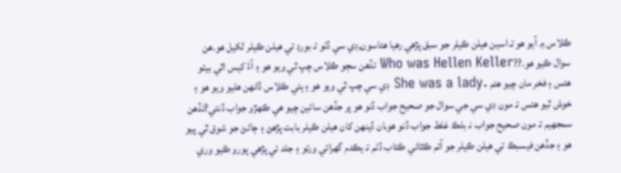ڪلاس ۾ آيو ھو تـ اسين ھيلن ڪيلر جو سبق پڙھي رھيا ھئاسون,ڊي سي ڏٺو تـ بورڊ تي ھيلن ڪيلر لکيل ھو.ھن سوال ڪيو ھو.??Who was Hellen Keller تڏھن سڄو ڪلاس چپ ٿي ويو ھو ۽ آءٔ کيس اٿي بيٺو ھئس ۽ فخر مان چيو ھئم .She was a lady ڊي سي چپ ٿي ويو ھو ۽ ٻئي ڪلاس ڏانھن ھليو ويو ھو ۽ خوش ٿيو ھئس تـ مون ڊي سي جي سوال جو صحيح جواب ڏنو ھو پر جڏھن سائين چيو ھي ڪھڙو جواب ڏنئي?تڏھن سمجھيم تـ مون صحيح جواب نـ بلڪ غلط جواب ڏنو ھوـان ڏينھن کان ھيلن ڪيلر بابت پڙھڻ ۽ ڄاڻڻ جو شوق ٿي پيو ھو ۽ جڏھن فيسبڪ تي ھيلن ڪيلر جو آتم ڪٿائي ڪتاب ڏٺم تـ يڪدم گھرائي ورتو ۽ جلد ئي پڙھي پورو ڪيو وري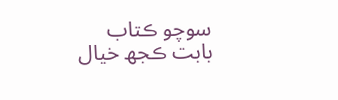سوچو ڪتاب بابت ڪجھ خيال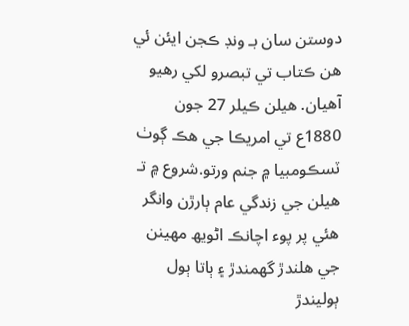دوستن سان بـ ونڊ ڪجن ايئن ئي ھن ڪتاب تي تبصرو لکي رھيو آھيان. ھيلن ڪيلر 27 جون 1880ع تي امريڪا جي ھڪ ڳوٺ ٽسڪومبيا ۾ جنم ورتو.شروع ۾ تـ ھيلن جي زندگي عام ٻارڙن وانگر ھئي پر پوء اچانڪ اڻويھ مھينن جي ھلندڙ گھمندڙ ۽ ٻاتا ٻول ٻوليندڙ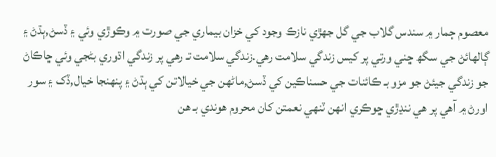معصوم ڄمار ۾ سندس گلاب جي گل جھڙي نازڪ وجود کي خزان بيماري جي صورت ۾ وڪوڙي وئي ۽ ڏسڻ,ٻڌڻ ۽ ڳالھائڻ جي سگھ ڇني ورتي پر کيس زندگي سلامت رھي.زندگي سلامت تـ رھي پر زندگي اڌوري بڻجي وئي ڇاڪاڻ جو زندگي جيئڻ جو مزو بـ ڪائنات جي حسناڪين کي ڏسڻ,ماڻھن جي خيالاتن کي ٻڌڻ ۽ پنھنجا خيال,ڏک ۽ سور اورڻ ۾ آھي پر ھي ننڍڙي ڇوڪري انھن ٽنھي نعمتن کان محروم ھوندي بـ ھن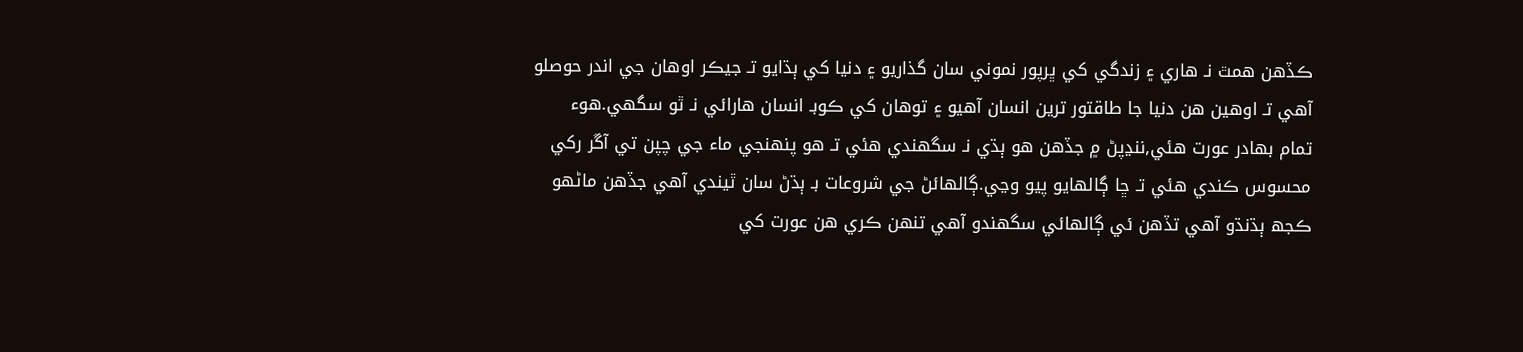ڪڏھن ھمٿ نـ ھاري ۽ زندگي کي ڀرپور نموني سان گذاريو ۽ دنيا کي ٻڌايو تـ جيڪر اوھان جي اندر حوصلو آھي تـ اوھين ھن دنيا جا طاقتور ترين انسان آھيو ۽ توھان کي ڪوبـ انسان ھارائي نـ ٿو سگھي.ھوء تمام بھادر عورت ھئي,ننڍپڻ ۾ جڏھن ھو ٻڌي نـ سگھندي ھئي تـ ھو پنھنجي ماء جي چپن تي آڱر رکي محسوس ڪندي ھئي تـ ڇا ڳالھايو پيو وڃي.ڳالھائڻ جي شروعات بـ ٻڌڻ سان ٿيندي آھي جڏھن ماڻھو ڪجھ ٻڌنڌو آھي تڏھن ئي ڳالھائي سگھندو آھي تنھن ڪري ھن عورت کي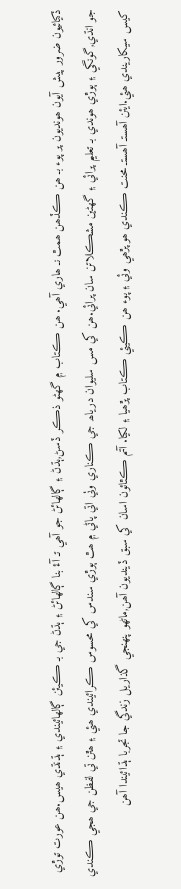ڏکيائيون ضرور پيش آيون ھونديون پر پوء بـ ھن ڪڏھن ھمٿ نـ ھاري آھي. ھن ڪتاب ۾ گھڻو ذڪر ڏسڻ,ٻڌڻ ۽ ڳالھائڻ جو آھي تـ آءٔ بنا ڳالھائڻ ۽ ٻڌڻ جي بـ ڪيئن ڳالھائيندي ۽ ٻڌنڌي ھيس.ھن عورت توڙي جو انڌي,گونگي ۽ ٻوڙي ھوندي بـ تعليم پرائي ۽ گھڻين مشڪلاتن سان پرائي.ھن کي مس سليوان درياھ جي ڪناري وٺي اتي پاڻي ۾ ھٿ ٻوڙي سندس کي محسوس ڪرائيندي ھئي ۽ ھٿن تي لفظن جي ھجي ڪندي کيس سيکاريندي ھئي.ايئن آھستـ آھستـ محنت ڪندي ھو پڙھي وئي ۽ پوء ھن ڪيئي ڪتاب پڙھيا ۽ لکيا. آتم ڪٿائون اسان کي سبق ڏينديون آھن,ماڻھو پنھنجي گذاريل زندگي جا تجربا ٻڌائيندا آھن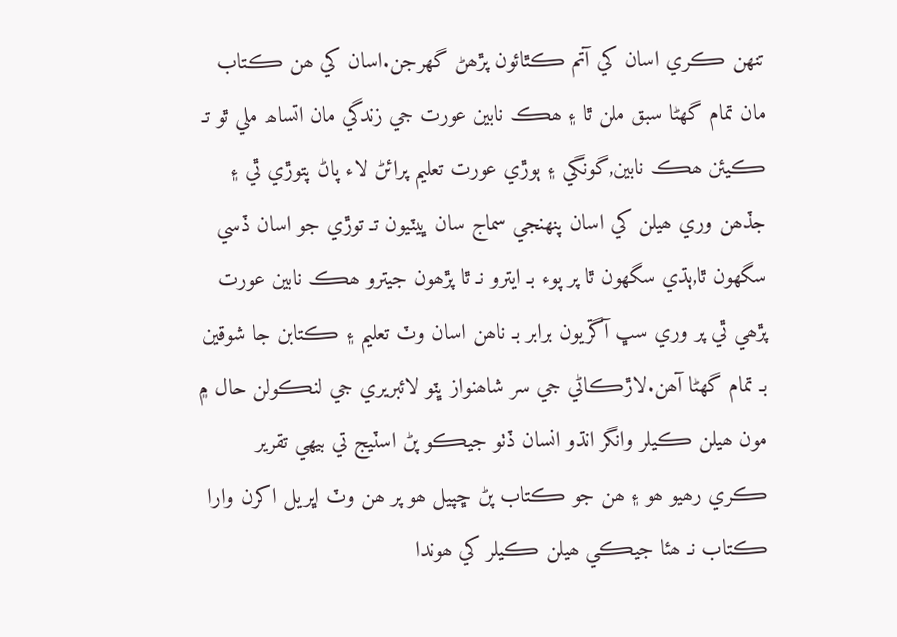تنھن ڪري اسان کي آتم ڪٿائون پڙھڻ گھرجن.اسان کي ھن ڪتاب مان تمام گھڻا سبق ملن ٿا ۽ ھڪ نابين عورت جي زندگي مان اتساھ ملي ٿو تـ ڪيئن ھڪ نابين,گونگي ۽ ٻوڙي عورت تعليم پرائڻ لاء پاڻ پتوڙي ٿي ۽ جڏھن وري ھيلن کي اسان پنھنجي سماج سان ڀيٽيون تـ توڙي جو اسان ڏسي سگھون ٿا,ٻڌي سگھون ٿا پر پوء بـ ايترو نـ ٿا پڙھون جيترو ھڪ نابين عورت پڙھي ٿي پر وري سڀ آڱريون برابر بـ ناھن اسان وٽ تعليم ۽ ڪتابن جا شوقين بـ تمام گھڻا آھن.لاڙڪاڻي جي سر شاھنواز ڀٽو لائبريري جي لنڪولن حال ۾ مون ھيلن ڪيلر وانگر انڌو انسان ڏٺو جيڪو پڻ اسٽيج تي بيھي تقرير ڪري رھيو ھو ۽ ھن جو ڪتاب پڻ ڇپيل ھو پر ھن وٽ اڀريل اکرن وارا ڪتاب نـ ھئا جيڪي ھيلن ڪيلر کي ھوندا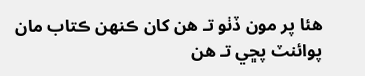ھئا پر مون ڏٺو تـ ھن کان ڪنھن ڪتاب مان پوائنٽ پڇي تـ ھن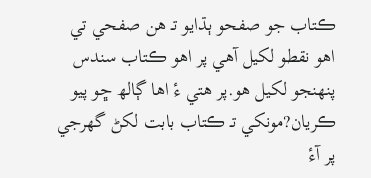ڪتاب جو صفحو ٻڌايو تـ ھن صفحي تي اھو نقطو لکيل آھي پر اھو ڪتاب سندس پنھنجو لکيل ھو.پر ھتي ءٔ اھا ڳالھ ڇو پيو ڪريان?مونکي تـ ڪتاب بابت لکڻ گھرجي پر آءٔ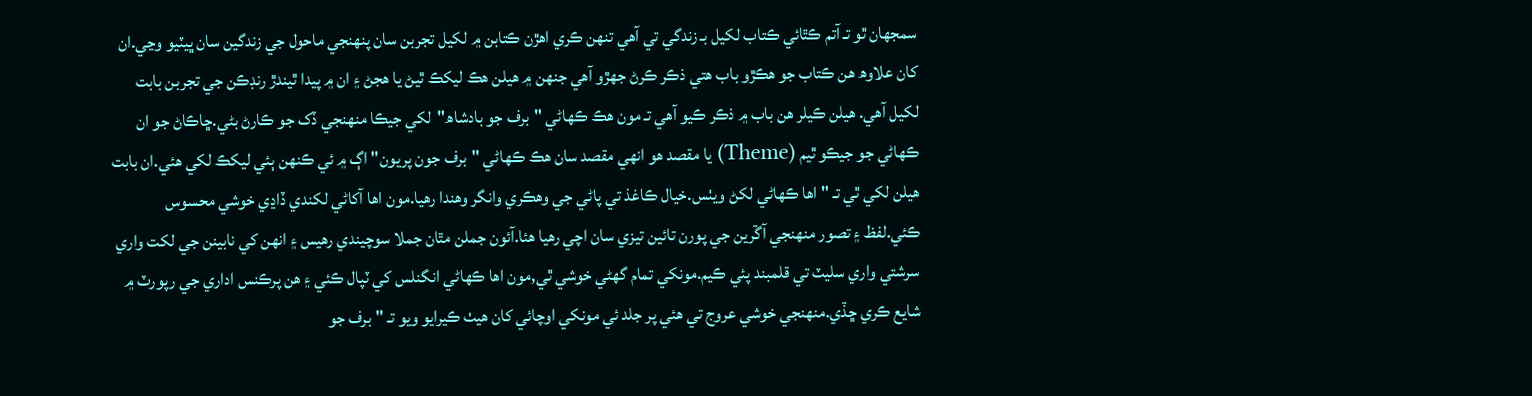سمجھان ٿو تـ آتم ڪٿائي ڪتاب لکيل بـ زندگي تي آھي تنھن ڪري اھڙن ڪتابن ۾ لکيل تجربن سان پنھنجي ماحول جي زندگين سان ڀيٽيو وڃي.ان کان علاوھ ھن ڪتاب جو ھڪڙو باب ھتي ذڪر ڪرڻ جھڙو آھي جنھن ۾ ھيلن ھڪ ليکڪ ٿيڻ يا ھجڻ ۽ ان ۾ پيدا ٿيندڙ رنڊڪن جي تجربن بابت لکيل آھي. ھيلن ڪيلر ھن باب ۾ ذڪر ڪيو آھي تـ مون ھڪ ڪھاڻي "برف جو بادشاھ"لکي جيڪا منھنجي ڏک جو ڪارڻ بڻي.ڇاڪاڻ جو ان ڪھاڻي جو جيڪو ٿيم (Theme) يا مقصد ھو انھي مقصد سان ھڪ ڪھاڻي "برف جون پريون" اڳ ۾ ئي ڪنھن ٻئي ليکڪ لکي ھئي.ان بابت ھيلن لکي ٿي تـ "اھا ڪھاڻي لکڻ ويٺس.خيال ڪاغذ تي پاڻي جي وھڪري وانگر وھندا رھيا.مون اھا آکاڻي لکندي ڏاڍي خوشي محسوس ڪئي.لفظ ۽ تصور منھنجي آڱرين جي پورن تائين تيزي سان اچي رھيا ھئا.آئون جملن مٿان جملا سوچيندي رھيس ۽ انھن کي نابينن جي لکت واري سرشتي واري سليٽ تي قلمبند پئي ڪيم.مونکي تمام گھڻي خوشي ٿي,مون اھا ڪھاڻي انگنلس کي ٽپال ڪئي ۽ ھن پرڪنس اداري جي رپورٽ ۾ شايع ڪري ڇڏي.منھنجي خوشي عروج تي ھئي پر جلد ئي مونکي اوچائي کان ھيٺ ڪيرايو ويو تـ "برف جو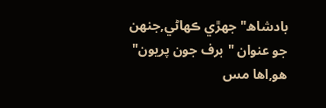بادشاھ"جھڙي ڪھاڻي,جنھن جو عنوان "برف جون پريون" ھو,اھا مس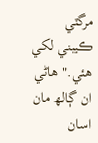مرگٽي ڪيبني لکي ھئي." ھاڻي ان ڳالھ مان اسان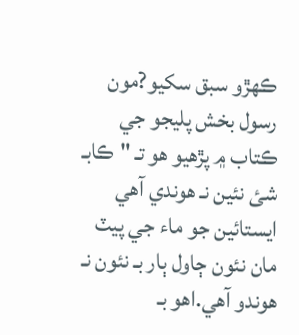ڪھڙو سبق سکيو?مون رسول بخش پليجو جي ڪتاب ۾ پڙھيو ھو تـ "ڪابـ شئ نئين نـ ھوندي آھي ايستائين جو ماء جي پيٽ مان نئون ڄاول ٻار بـ نئون نـ ھوندو آھي.اھو بـ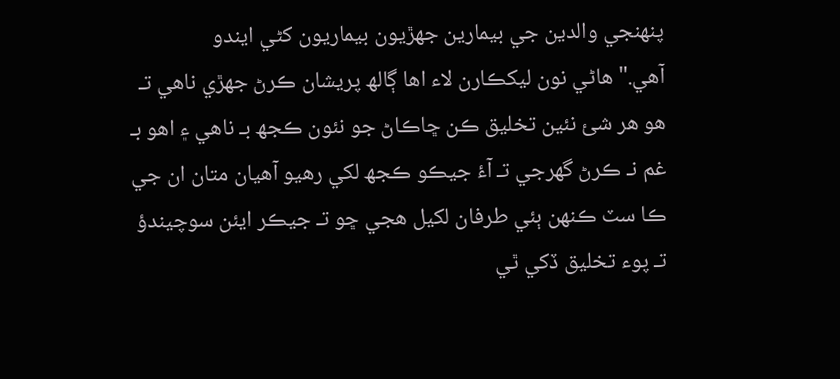پنھنجي والدين جي بيمارين جھڙيون بيماريون کڻي ايندو آھي."ھاڻي نون ليکڪارن لاء اھا ڳالھ پريشان ڪرڻ جھڙي ناھي تـ ھو ھر شئ نئين تخليق ڪن ڇاڪاڻ جو نئون ڪجھ بـ ناھي ۽ اھو بـ غم نـ ڪرڻ گھرجي تـ آءٔ جيڪو ڪجھ لکي رھيو آھيان متان ان جي ڪا سٽ ڪنھن ٻئي طرفان لکيل ھجي ڇو تـ جيڪر ايئن سوچيندؤ تـ پوء تخليق ڏکي ٿي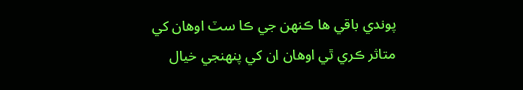پوندي باقي ھا ڪنھن جي ڪا سٽ اوھان کي متاثر ڪري ٿي اوھان ان کي پنھنجي خيال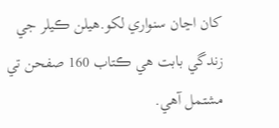کان اڃان سنواري لکو.ھيلن ڪيلر جي زندگي بابت ھي ڪتاب 160 صفحن تي مشتمل آھي.